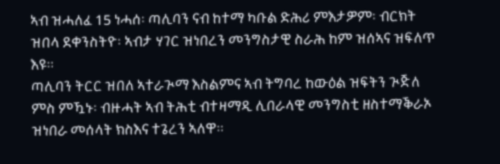ኣብ ዝሓለፈ 15 ነሓሰ፡ ጣሊባን ናብ ከተማ ካቡል ድሕሪ ምእታዎም፡ ብርክት ዝበላ ደቀንስትዮ፡ ኣብታ ሃገር ዝነበረን መንግስታዊ ስራሕ ከም ዝሰኣና ዝፍለጥ እዩ።
ጣሊባን ትርር ዝበለ ኣተራጒማ እስልምና ኣብ ትግባረ ከውዕል ዝፍትን ጒጅለ ምስ ምዃኑ፡ ብዙሓት ኣብ ትሕቲ ብተዛማዲ ሊበራላዊ መንግስቲ ዘስተማቕራኦ ዝነበራ መሰላት ክስእና ተጌረን ኣለዋ።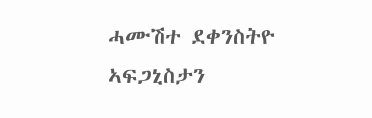ሓሙሽተ ደቀንስትዮ ኣፍጋኒስታን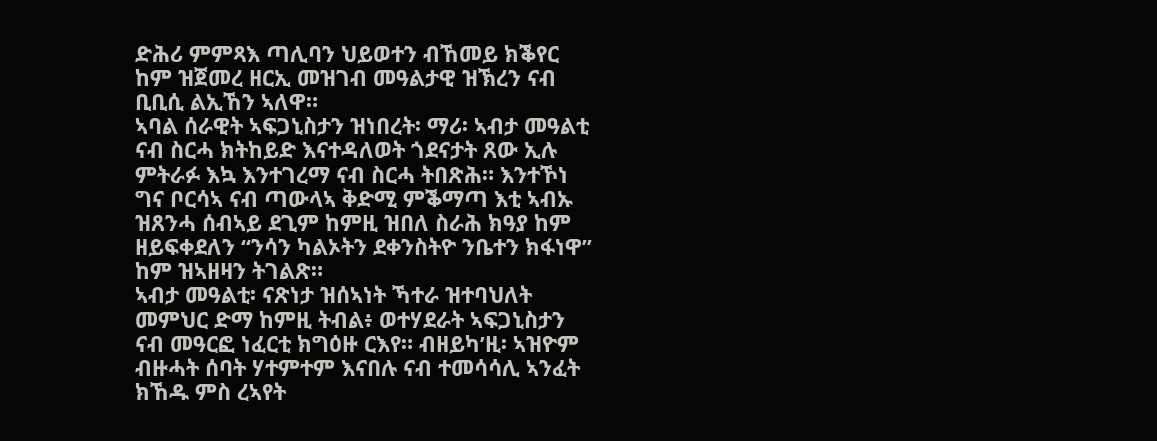ድሕሪ ምምጻእ ጣሊባን ህይወተን ብኸመይ ክቕየር ከም ዝጀመረ ዘርኢ መዝገብ መዓልታዊ ዝኽረን ናብ ቢቢሲ ልኢኸን ኣለዋ።
ኣባል ሰራዊት ኣፍጋኒስታን ዝነበረት፡ ማሪ፡ ኣብታ መዓልቲ ናብ ስርሓ ክትከይድ እናተዳለወት ጎደናታት ጸው ኢሉ ምትራፉ እኳ እንተገረማ ናብ ስርሓ ትበጽሕ። እንተኾነ ግና ቦርሳኣ ናብ ጣውላኣ ቅድሚ ምቕማጣ እቲ ኣብኡ ዝጸንሓ ሰብኣይ ደጊም ከምዚ ዝበለ ስራሕ ክዓያ ከም ዘይፍቀደለን “ንሳን ካልኦትን ደቀንስትዮ ንቤተን ክፋነዋ” ከም ዝኣዘዛን ትገልጽ።
ኣብታ መዓልቲ፡ ናጽነታ ዝሰኣነት ኻተራ ዝተባህለት መምህር ድማ ከምዚ ትብል፥ ወተሃደራት ኣፍጋኒስታን ናብ መዓርፎ ነፈርቲ ክግዕዙ ርእየ። ብዘይካ’ዚ፡ ኣዝዮም ብዙሓት ሰባት ሃተምተም እናበሉ ናብ ተመሳሳሊ ኣንፈት ክኸዱ ምስ ረኣየት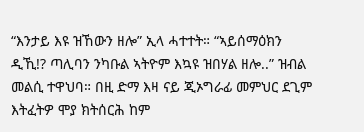“እንታይ እዩ ዝኸውን ዘሎ” ኢላ ሓተተት። “ኣይሰማዕክን ዲኺ!? ጣሊባን ንካቡል ኣትዮም እኳዩ ዝበሃል ዘሎ..” ዝብል መልሲ ተዋህባ። በዚ ድማ እዛ ናይ ጂኦግራፊ መምህር ደጊም እትፈትዎ ሞያ ክትሰርሕ ከም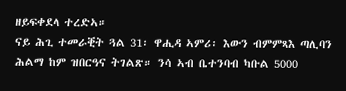ዘይፍቀደላ ተረድኣ።
ናይ ሕጊ ተመራቒት ጓል 31፡ ዋሒዳ ኣምሪ፡ እውን ብምምጻእ ጣሊባን ሕልማ ከም ዝበርዓና ትገልጽ። ንሳ ኣብ ቤተንባብ ካቡል 5000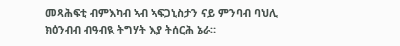መጻሕፍቲ ብምእካብ ኣብ ኣፍጋኒስታን ናይ ምንባብ ባህሊ ክዕንብብ ብዓብዪ ትግሃት እያ ትሰርሕ ኔራ።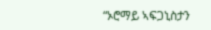“ኦሮማይ ኣፍጋኒስታን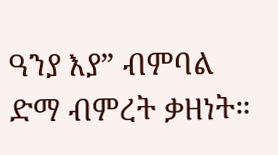ዓንያ እያ” ብምባል ድማ ብምረት ቃዘነት።